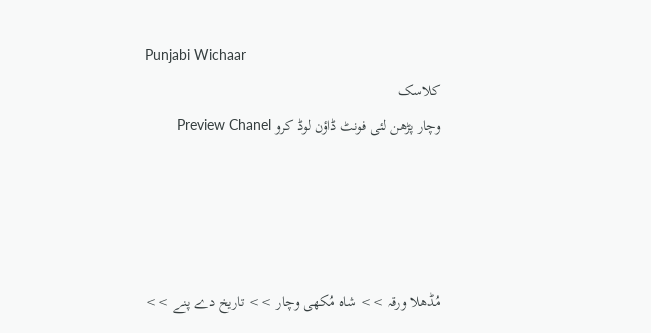Punjabi Wichaar
کلاسک
وچار پڑھن لئی فونٹ ڈاؤن لوڈ کرو Preview Chanel




مُڈھلا ورقہ >> شاہ مُکھی وچار >> تاریخ دے پنے >>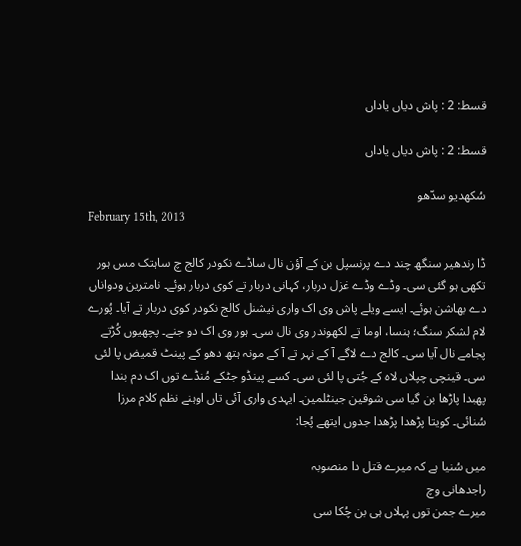قسط: 2 : پاش دیاں یاداں

قسط: 2 : پاش دیاں یاداں

سُکھدیو سدّھو
February 15th, 2013

ڈا رندھیر سنگھ چند دے پرنسپل بن کے آؤن نال ساڈے نکودر کالج چ ساہتک مس ہور تکھی ہو گئی سی۔ وڈے وڈے غزل دربار، کہانی دربار تے کوی دربار ہوئے۔ نامترین ودواناں دے بھاشن ہوئے۔ ایسے ویلے پاش وی اک واری نیشنل کالج نکودر کوی دربار تے آیا۔ پُورے لام لشکر سنگ؛ ہنسا، اوما تے لکھوندر وی نال سی۔ ہور وی اک دو جنے۔ پچھیوں کُڑتے پجامے نال آیا سی۔ کالج دے لاگے آ کے نہر تے آ کے مونہ ہتھ دھو کے پینٹ قمیض پا لئی سی۔ قینچی چپلاں لاہ کے جُتی پا لئی سی۔ کسے پینڈو جٹکے مُنڈے توں اک دم بندا پھبدا پاڑھا بن گیا سی شوقین جینٹلمین۔ ایہدی واری آئی تاں اوہنے نظم کلام مرزا سُنائی۔ کویتا پڑھدا پڑھدا جدوں ایتھے پُجا:

میں سُنیا ہے کہ میرے قتل دا منصوبہ
راجدھانی وچ
میرے جمن توں پہلاں ہی بن چُکا سی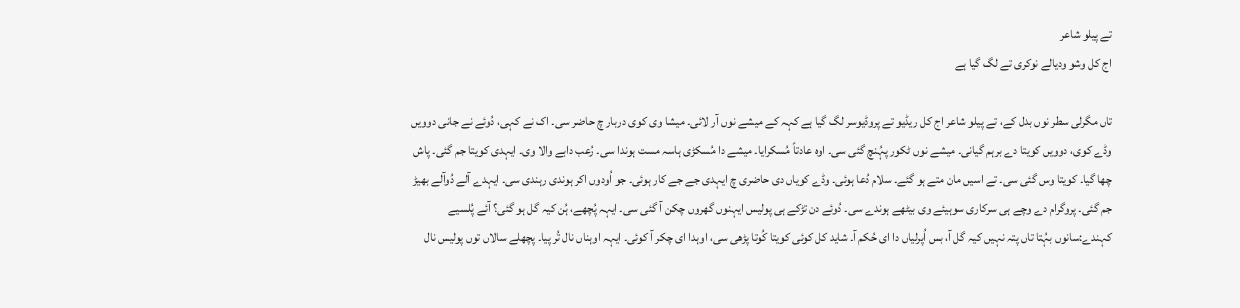تے پیلو شاعر
اج کل وشو ودیالے نوکری تے لگ گیا ہے

تاں مگرلی سطر نوں بدل کے، تے پیلو شاعر اج کل ریڈیو تے پروڈیوسر لگ گیا ہے کہہ کے میشے نوں آر لائی۔ میشا وی کوی دربار چ حاضر سی۔ اک نے کہی، دُوئے نے جانی دوویں وڈے کوی، دوویں کویتا دے برہم گیانی۔ میشے نوں ٹکور پہُنچ گئی سی۔ اوہ عادتاً مُسکرایا۔ میشے دا مُسکڑی ہاسہ مست ہوندا سی۔ رُعب دابے والا وی۔ ایہدی کویتا جم گئی۔ پاش چھا گیا۔ کویتا وس گئی سی۔ تے اسیں مان متے ہو گئے۔ سلام دُعا ہوئی۔ وڈے کویاں دی حاضری چ ایہدی جے جے کار ہوئی۔ جو اُودوں اکر ہوندی رہندی سی۔ ایہدے آلے دُوآلے بھیڑ جم گئی۔ پروگرام دے وچے ہی سرکاری سوہیئے وی بیٹھے ہوندے سی۔ دُوئے دن تڑکے ہی پولیس ایہنوں گھروں چکن آ گئی سی۔ ایہہ پُچھے، ہُن کیہ گل ہو گئی؟ آئے پُلسیے کہندے:سانوں بہُتا تاں پتہ نہیں کیہ گل آ، بس اُپرلیاں دا ای حُکم آ۔ شاید کل کوئی کویتا کُوتا پڑھی سی، اوہدا ای چکر آ کوئی۔ ایہہ اوہناں نال تُر پیا۔ پچھلے سالاں توں پولیس نال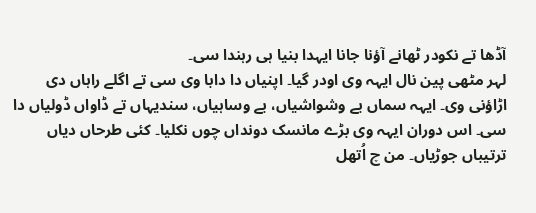آڈھا تے نکودر ٹھانے آؤنا جانا ایہدا بنیا ہی رہندا سی۔
لہر مٹھی پین نال ایہہ وی اودر گیا۔ اپنیاں دا دابا وی سی تے اگلے راہاں دی اڑاؤنی وی۔ ایہہ سماں بے وشواشیاں، بے وساہیاں، سندیہاں تے ڈاواں ڈولیاں دا سی۔ اس دوران ایہہ وی بڑے مانسک دونداں چوں نکلیا۔ کئی طرحاں دیاں ترتیباں جوڑیاں۔ من چ اُتھل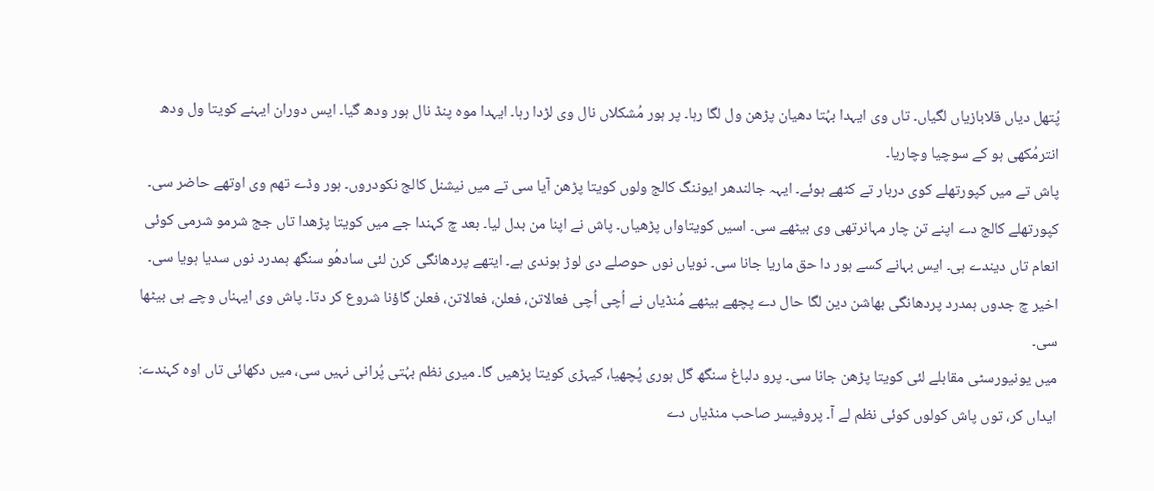پُتھل دیاں قلابازیاں لگیاں۔ تاں وی ایہدا بہُتا دھیان پڑھن ول لگا رہا۔ پر ہور مُشکلاں نال وی لڑدا رہا۔ ایہدا موہ پنڈ نال ہور ودھ گیا۔ ایس دوران ایہنے کویتا ول ودھ انترمُکھی ہو کے سوچیا وچاریا۔
پاش تے میں کپورتھلے کوی دربار تے کٹھے ہوئے۔ ایہہ جالندھر ایوننگ کالج ولوں کویتا پڑھن آیا سی تے میں نیشنل کالج نکودروں۔ ہور وڈے تھم وی اوتھے حاضر سی۔ کپورتھلے کالج دے اپنے تن چار مہانرتھی وی بیٹھے سی۔ اسیں کویتاواں پڑھیاں۔ پاش نے اپنا من بدل لیا۔ بعد چ کہندا جے میں کویتا پڑھدا تاں جج شرمو شرمی کوئی انعام تاں دیندے ہی۔ ایس بہانے کسے ہور دا حق ماریا جانا سی۔ نویاں نوں حوصلے دی لوڑ ہوندی ہے۔ ایتھے پردھانگی کرن لئی سادھُو سنگھ ہمدرد نوں سدیا ہویا سی۔ اخیر چ جدوں ہمدرد پردھانگی بھاشن دین لگا حال دے پچھے بیٹھے مُنڈیاں نے اُچی اُچی فعالاتن، فعلن، فعالاتن، فعلن گاؤنا شروع کر دتا۔ پاش وی ایہناں وچے ہی بیٹھا سی۔
میں یونیورسٹی مقابلے لئی کویتا پڑھن جانا سی۔ پرو دلباغ سنگھ گل ہوری پُچھیا، کیہڑی کویتا پڑھیں گا۔ میری نظم بہُتی پُرانی نہیں سی، میں دکھائی تاں اوہ کہندے: ایداں کر، توں پاش کولوں کوئی نظم لے آ۔ پروفیسر صاحب منڈیاں دے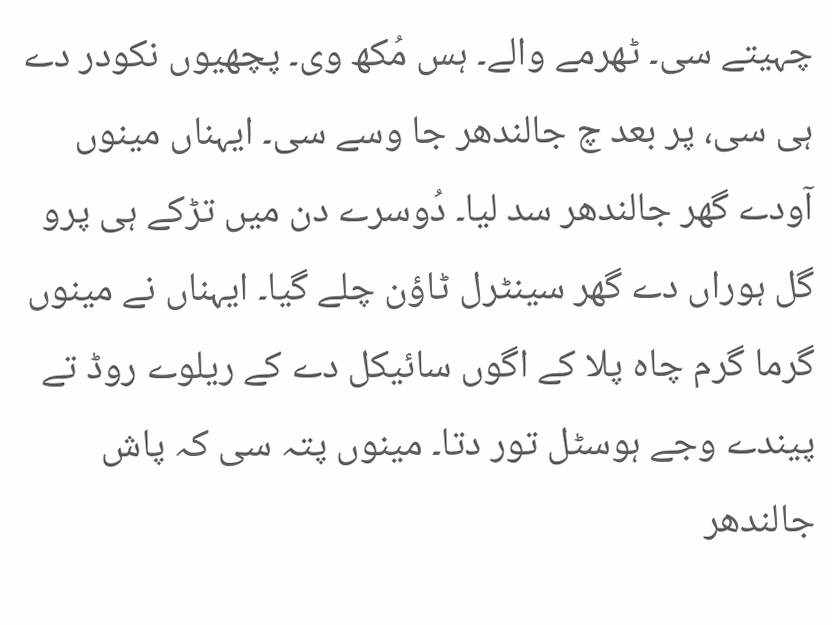چہیتے سی۔ ٹھرمے والے۔ ہس مُکھ وی۔ پچھیوں نکودر دے ہی سی، پر بعد چ جالندھر جا وسے سی۔ ایہناں مینوں آودے گھر جالندھر سد لیا۔ دُوسرے دن میں تڑکے ہی پرو گل ہوراں دے گھر سینٹرل ٹاؤن چلے گیا۔ ایہناں نے مینوں گرما گرم چاہ پلا کے اگوں سائیکل دے کے ریلوے روڈ تے پیندے وجے ہوسٹل تور دتا۔ مینوں پتہ سی کہ پاش جالندھر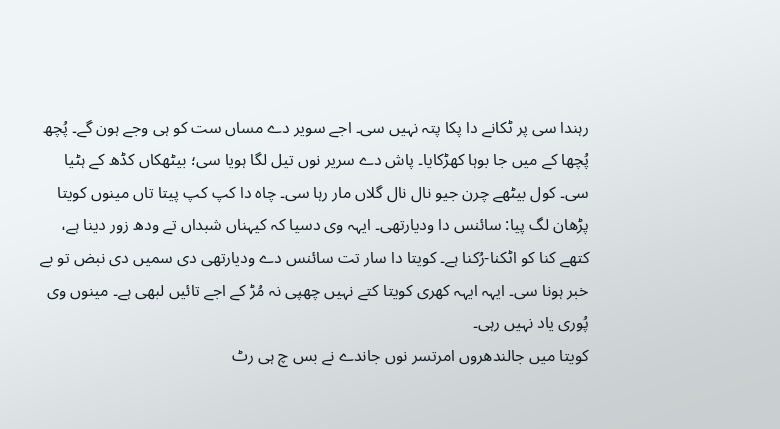رہندا سی پر ٹکانے دا پکا پتہ نہیں سی۔ اجے سویر دے مساں ست کو ہی وجے ہون گے۔ پُچھ پُچھا کے میں جا بوہا کھڑکایا۔ پاش دے سریر نوں تیل لگا ہویا سی؛ بیٹھکاں کڈھ کے ہٹیا سی۔ کول بیٹھے چرن جیو نال نال گلاں مار رہا سی۔ چاہ دا کپ کپ پیتا تاں مینوں کویتا پڑھان لگ پیا: سائنس دا ودیارتھی۔ ایہہ وی دسیا کہ کیہناں شبداں تے ودھ زور دینا ہے، کتھے کنا کو اٹکنا-رُکنا ہے۔ کویتا دا سار تت سائنس دے ودیارتھی دی سمیں دی نبض تو بے خبر ہونا سی۔ ایہہ ایہہ کھری کویتا کتے نہیں چھپی نہ مُڑ کے اجے تائیں لبھی ہے۔ مینوں وی پُوری یاد نہیں رہی۔
کویتا میں جالندھروں امرتسر نوں جاندے نے بس چ ہی رٹ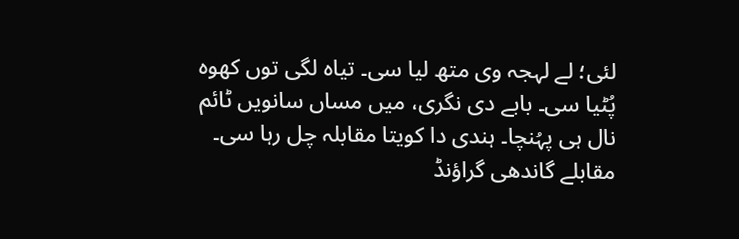لئی؛ لے لہجہ وی متھ لیا سی۔ تیاہ لگی توں کھوہ پُٹیا سی۔ بابے دی نگری، میں مساں سانویں ٹائم نال ہی پہُنچا۔ ہندی دا کویتا مقابلہ چل رہا سی۔ مقابلے گاندھی گراؤنڈ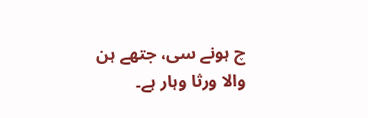چ ہونے سی، جتھے ہن والا ورثا وہار ہے۔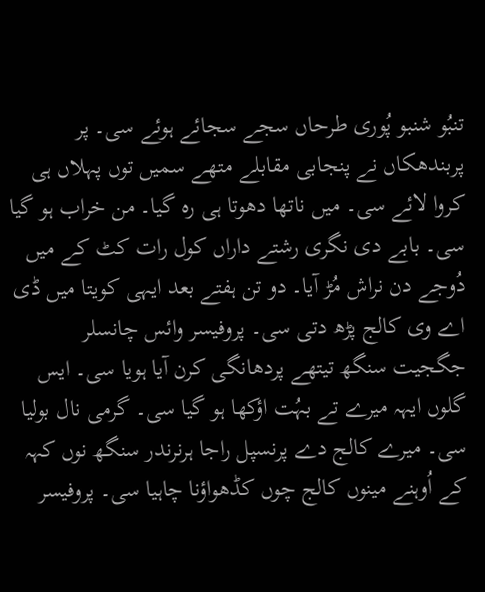تنبُو شنبو پُوری طرحاں سجے سجائے ہوئے سی۔ پر پربندھکاں نے پنجابی مقابلے متھے سمیں توں پہلاں ہی کروا لائے سی۔ میں ناتھا دھوتا ہی رہ گیا۔ من خراب ہو گیا سی۔ بابے دی نگری رشتے داراں کول رات کٹ کے میں دُوجے دن نراش مُڑ آیا۔ دو تن ہفتے بعد ایہی کویتا میں ڈی اے وی کالج پڑھ دتی سی۔ پروفیسر وائس چانسلر جگجیت سنگھ تیتھے پردھانگی کرن آیا ہویا سی۔ ایس گلوں ایہہ میرے تے بہُت اؤکھا ہو گیا سی۔ گرمی نال بولیا سی۔ میرے کالج دے پرنسپل راجا ہرنرندر سنگھ نوں کہہ کے اُوہنے مینوں کالج چوں کڈھواؤنا چاہیا سی۔ پروفیسر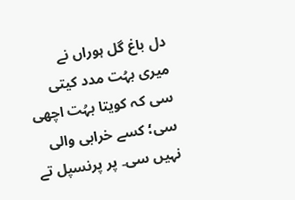دل باغ گل ہوراں نے میری بہُت مدد کیتی سی کہ کویتا بہُت اچھی سی؛ کسے خرابی والی نہیں سی۔ پر پرنسپل تے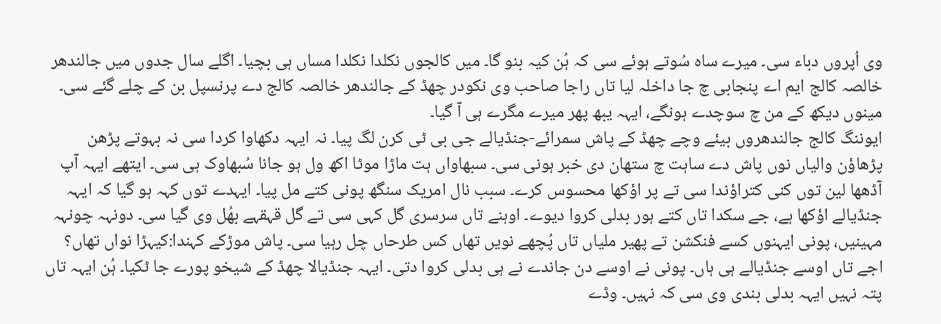وی اُپروں دباء سی۔ میرے ساہ سُوتے ہوئے سی کہ ہُن کیہ بنو گا۔ میں کالجوں نکلدا نکلدا مساں ہی بچیا۔ اگلے سال جدوں میں جالندھر خالصہ کالج ایم اے پنجابی چ جا داخلہ لیا تاں راجا صاحب وی نکودر چھڈ کے جالندھر خالصہ کالج دے پرنسپل بن کے چلے گئے سی۔ مینوں دیکھ کے من چ سوچدے ہونگے، ایہہ یبھ پھر میرے مگرے ہی آ گیا۔
ایوننگ کالج جالندھروں بیئے وچے چھڈ کے پاش سمرائے-جنڈیالے جی بی ٹی کرن لگ پیا۔ نہ ایہہ دکھاوا کردا سی نہ بہوتے پڑھن پڑھاؤن والیاں نوں پاش دے ساہت چ ستھان دی خبر ہونی سی۔ سبھاواں ہت ماڑا موٹا اکھ ول ہو جانا سُبھاوک ہی سی۔ ایتھے ایہہ آپ آڈھھا لین توں کنی کتراؤندا سی تے پر اؤکھا محسوس کرے۔ سبب نال امریک سنگھ پونی کتے مل پیا۔ ایہدے توں کہہ ہو گیا کہ ایہہ جنڈیالے اؤکھا ہے، جے سکدا تاں کتے ہور بدلی کروا دیوے۔ اوہنے تاں سرسری گل کہی سی تے گل قہقہے بھُل وی گیا سی۔ دونہہ چونہہ مہینیں، پونی ایہنوں کسے فنکشن تے پھیر ملیاں تاں پُچھے نویں تھاں کس طرحاں چل رہیا سی۔ پاش موڑکے کہندا:کیہڑا نواں تھاں؟ اجے تاں اوسے جنڈیالے ہی ہاں۔ پونی نے اوسے دن جاندے نے ہی بدلی کروا دتی۔ ایہہ جنڈیالا چھڈ کے شیخو پورے جا ٹکیا۔ ہُن ایہہ تاں پتہ نہیں ایہہ بدلی بندی وی سی کہ نہیں۔ وڈے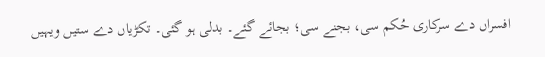افسراں دے سرکاری حُکم سی، بجنے سی؛ بجائے گئے۔ بدلی ہو گئی۔ تکڑیاں دے ستیں ویہیں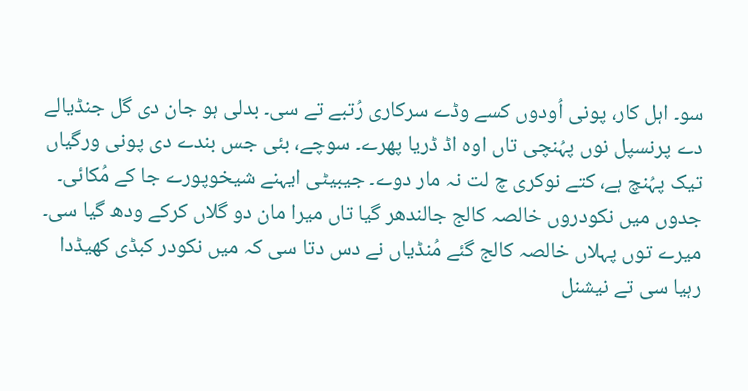سو۔ اہل کار، پونی اُودوں کسے وڈے سرکاری رُتبے تے سی۔ بدلی ہو جان دی گل جنڈیالے دے پرنسپل نوں پہُنچی تاں اوہ اڈ ڈریا پھرے۔ سوچے، بئی جس بندے دی پونی ورگیاں تیک پہُنچ ہے، کتے نوکری چ لت نہ مار دوے۔ جیبیٹی ایہنے شیخوپورے جا کے مُکائی۔
جدوں میں نکودروں خالصہ کالج جالندھر گیا تاں میرا مان دو گلاں کرکے ودھ گیا سی۔ میرے توں پہلاں خالصہ کالج گئے مُنڈیاں نے دس دتا سی کہ میں نکودر کبڈی کھیڈدا رہیا سی تے نیشنل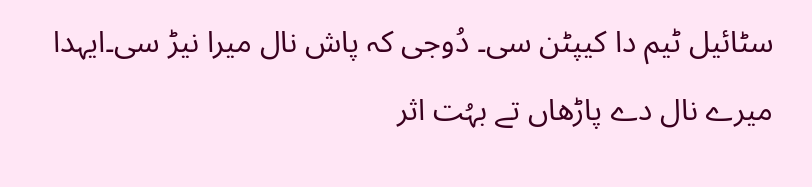سٹائیل ٹیم دا کیپٹن سی۔ دُوجی کہ پاش نال میرا نیڑ سی۔ایہدا میرے نال دے پاڑھاں تے بہُت اثر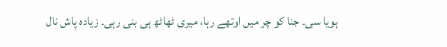ہویا سی۔ جنا کو چر میں اوتھے رہا، میری ٹھاٹھ ہی بنی رہی۔ زیادہ پاش نال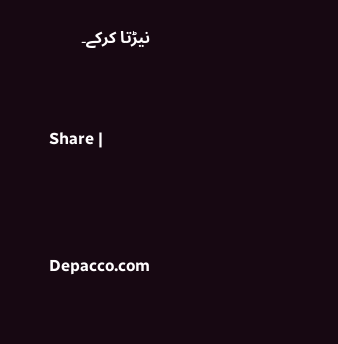نیڑتا کرکے۔



Share |




Depacco.com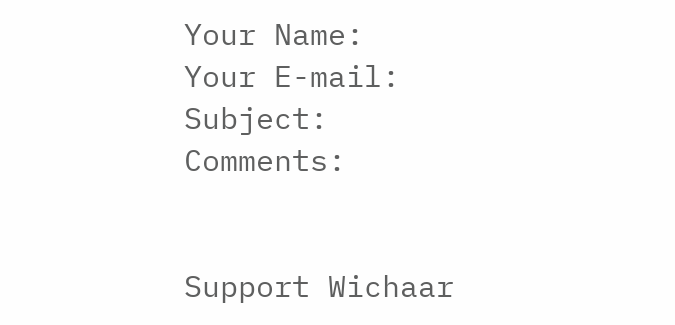Your Name:
Your E-mail:
Subject:
Comments:


Support Wichaar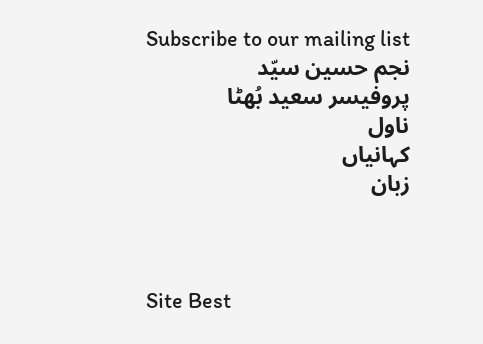Subscribe to our mailing list
نجم حسین سیّد
پروفیسر سعید بُھٹا
ناول
کہانیاں
زبان



Site Best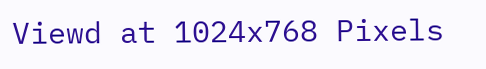Viewd at 1024x768 Pixels